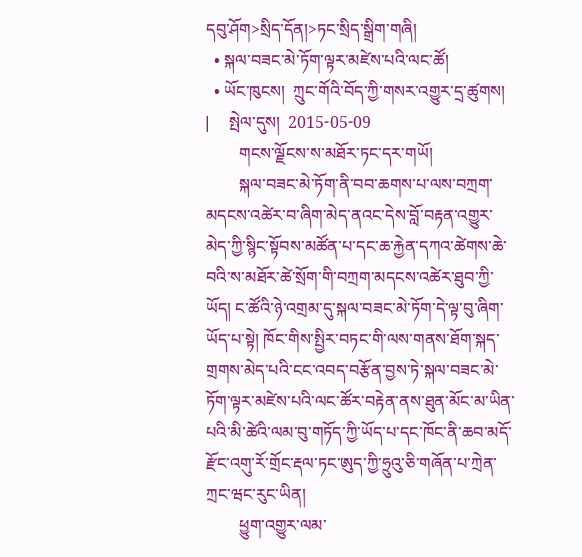དབུ་ཤོག>སྲིད་དོན།>ཏང་སྲིད་སྒྲིག་གཞི།
  • སྐལ་བཟང་མེ་ཏོག་ལྟར་མཛེས་པའི་ལང་ཚོ།
  • ཡོང་ཁུངས།  ཀྲུང་གོའི་བོད་ཀྱི་གསར་འགྱུར་དྲ་ཚུགས།   |     སྤེལ་དུས།  2015-05-09
        གངས་ལྗོངས་ས་མཐོར་ཏང་དར་གཡོ།
        སྐལ་བཟང་མེ་ཏོག་ནི་བབ་ཆགས་པ་ལས་བཀྲག་མདངས་འཚེར་བ་ཞིག་མེད་ནའང་དེས་བློ་བརྟན་འགྱུར་མེད་ཀྱི་སྙིང་སྟོབས་མཚོན་པ་དང་ཆ་རྐྱེན་དཀའ་ཚེགས་ཆེ་བའི་ས་མཐོར་ཚེ་སྲོག་གི་བཀྲག་མདངས་འཚེར་ཐུབ་ཀྱི་ཡོད། ང་ཚོའི་ཉེ་འགྲམ་དུ་སྐལ་བཟང་མེ་ཏོག་དེ་ལྟ་བུ་ཞིག་ཡོད་པ་སྟེ། ཁོང་གིས་སྤྱིར་བཏང་གི་ལས་གནས་ཐོག་སྐད་གྲགས་མེད་པའི་ངང་འབད་བརྩོན་བྱས་ཏེ་སྐལ་བཟང་མེ་ཏོག་ལྟར་མཛེས་པའི་ལང་ཚོར་བརྟེན་ནས་ཐུན་མོང་མ་ཡིན་པའི་མི་ཚེའི་ལམ་བུ་གཏོད་ཀྱི་ཡོད་པ་དང་ཁོང་ནི་ཆབ་མདོ་རྫོང་འགུ་རོ་གྲོང་རྡལ་ཏང་ཨུད་ཀྱི་ཧྲུའུ་ཅི་གཞོན་པ་ཀྲེན་ཀྲང་ཝང་རུང་ཡིན།
        ཕྱུག་འགྱུར་ལམ་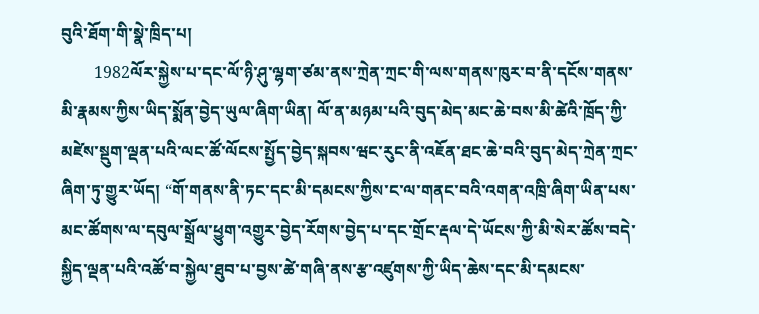བུའི་ཐོག་གི་སྣེ་ཁྲིད་པ།
        1982ལོར་སྐྱེས་པ་དང་ལོ་ཉི་ཤུ་ལྷག་ཙམ་ནས་ཀྲེན་ཀྲང་གི་ལས་གནས་ཁུར་བ་ནི་དངོས་གནས་མི་རྣམས་ཀྱིས་ཡིད་སྨོན་བྱེད་ཡུལ་ཞིག་ཡིན། ལོ་ན་མཉམ་པའི་བུད་མེད་མང་ཆེ་བས་མི་ཚེའི་ཁྲོད་ཀྱི་མཛེས་སྡུག་ལྡན་པའི་ལང་ཚོ་ལོངས་སྤྱོད་བྱེད་སྐབས་ཝང་རུང་ནི་འཇོན་ཐང་ཆེ་བའི་བུད་མེད་ཀྲེན་ཀྲང་ཞིག་ཏུ་གྱུར་ཡོད། “གོ་གནས་ནི་ཏང་དང་མི་དམངས་ཀྱིས་ང་ལ་གནང་བའི་འགན་འཁྲི་ཞིག་ཡིན་པས་མང་ཚོགས་ལ་དབུལ་སྒྲོལ་ཕྱུག་འགྱུར་བྱེད་རོགས་བྱེད་པ་དང་གྲོང་རྡལ་དེ་ཡོངས་ཀྱི་མི་སེར་ཚོས་བདེ་སྐྱིད་ལྡན་པའི་འཚོ་བ་སྐྱེལ་ཐུབ་པ་བྱས་ཚེ་གཞི་ནས་རྩ་འཛུགས་ཀྱི་ཡིད་ཆེས་དང་མི་དམངས་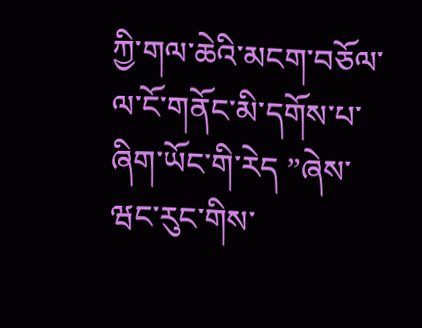ཀྱི་གལ་ཆེའི་མངག་བཅོལ་ལ་ངོ་གནོང་མི་དགོས་པ་ཞིག་ཡོང་གི་རེད ”ཞེས་ཝང་རུང་གིས་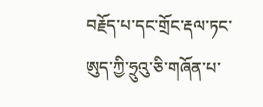བརྗོད་པ་དང་གྲོང་རྡལ་ཏང་ཨུད་ཀྱི་ཧྲུའུ་ཅི་གཞོན་པ་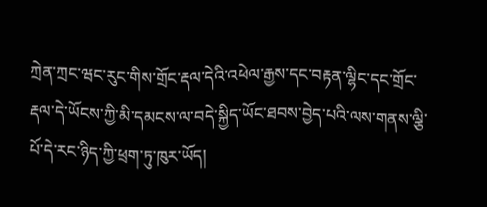ཀྲེན་ཀྲང་ཝང་རུང་གིས་གྲོང་རྡལ་དེའི་འཕེལ་རྒྱས་དང་བརྟན་ལྷིང་དང་གྲོང་རྡལ་དེ་ཡོངས་ཀྱི་མི་དམངས་ལ་བདེ་སྐྱིད་ཡོང་ཐབས་བྱེད་པའི་ལས་གནས་ལྕི་པོ་དེ་རང་ཉིད་ཀྱི་ཕྲག་ཏུ་ཁུར་ཡོད།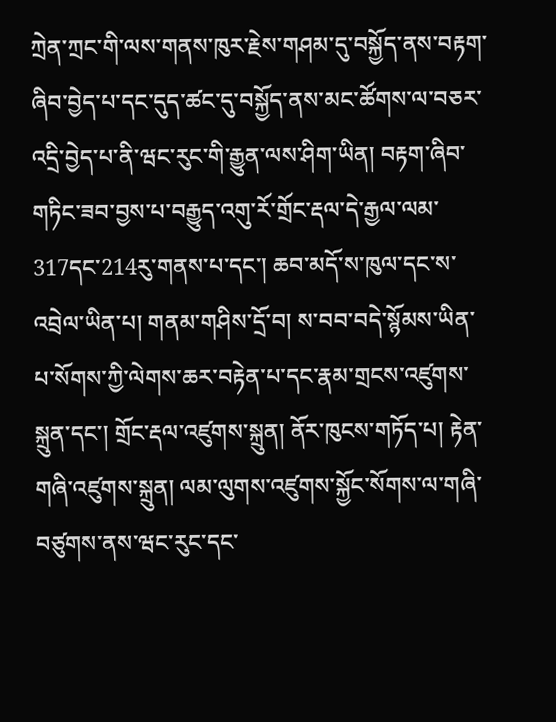ཀྲེན་ཀྲང་གི་ལས་གནས་ཁུར་རྗེས་གཤམ་དུ་བསྐྱོད་ནས་བརྟག་ཞིབ་བྱེད་པ་དང་དུད་ཚང་དུ་བསྐྱོད་ནས་མང་ཚོགས་ལ་བཅར་འདྲི་བྱེད་པ་ནི་ཝང་རུང་གི་རྒྱུན་ལས་ཤིག་ཡིན། བརྟག་ཞིབ་གཏིང་ཟབ་བྱས་པ་བརྒྱུད་འགུ་རོ་གྲོང་རྡལ་དེ་རྒྱལ་ལམ་317དང་214རུ་གནས་པ་དང་། ཆབ་མདོ་ས་ཁུལ་དང་ས་འབྲེལ་ཡིན་པ། གནམ་གཤིས་དྲོ་བ། ས་བབ་བདེ་སྙོམས་ཡིན་པ་སོགས་ཀྱི་ལེགས་ཆར་བརྟེན་པ་དང་རྣམ་གྲངས་འཛུགས་སྐྲུན་དང་། གྲོང་རྡལ་འཛུགས་སྐྲུན། ནོར་ཁུངས་གཏོད་པ། རྟེན་གཞི་འཛུགས་སྐྲུན། ལམ་ལུགས་འཛུགས་སྐྱོང་སོགས་ལ་གཞི་བཙུགས་ནས་ཝང་རུང་དང་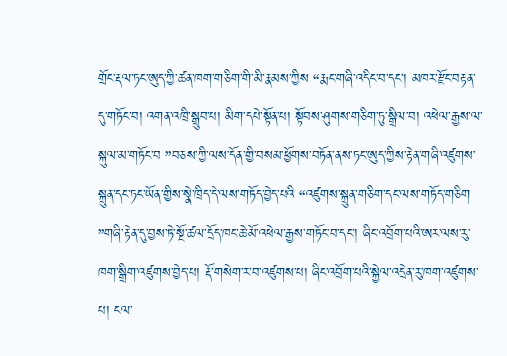གྲོང་རྡལ་ཏང་ཨུད་ཀྱི་ཚན་ཁག་གཅིག་གི་མི་རྣམས་ཀྱིས “རྨང་གཞི་འདིང་བ་དང་། མཁར་རྫོང་བརྟན་དུ་གཏོང་བ། འགན་འཁྲི་སྒྲུབ་པ། མིག་དཔེ་སྟོན་པ། སྟོབས་ཤུགས་གཅིག་ཏུ་སྒྲིལ་བ། འཕེལ་རྒྱས་ལ་སྐུལ་མ་གཏོང་བ ”བཅས་ཀྱི་ལས་དོན་གྱི་བསམ་ཕྱོགས་བཏོན་ནས་ཏང་ཨུད་ཀྱིས་རྟེན་གཞི་འཛུགས་སྐྲུན་དང་ཏང་ཡོན་གྱིས་སྣེ་ཁྲིད་དེ་ལས་གཏོད་བྱེད་པའི “འཛུགས་སྐྲུན་གཅིག་དང་ལས་གཏོད་གཅིག ”གཞི་རྟེན་དུ་བྱས་ཏེ་སྔོ་ཚལ་དྲོད་ཁང་ཆེ་མོ་འཕེལ་རྒྱས་གཏོང་བ་དང་། ཞིང་འབྲོག་པའི་ཨར་ལས་རུ་ཁག་སྒྲིག་འཛུགས་བྱེད་པ། རྡོ་གསེག་ར་བ་འཛུགས་པ། ཞིང་འབྲོག་པའི་སྐྱེལ་འདྲེན་རུ་ཁག་འཛུགས་པ། ངལ་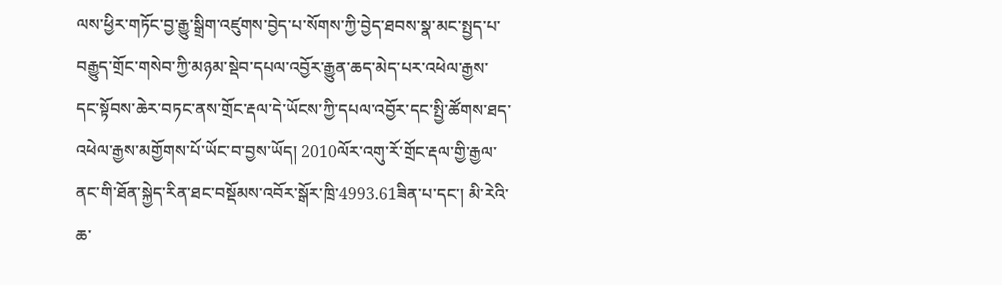ལས་ཕྱིར་གཏོང་བྱ་རྒྱུ་སྒྲིག་འཛུགས་བྱེད་པ་སོགས་ཀྱི་བྱེད་ཐབས་སྣ་མང་སྤྱད་པ་བརྒྱུད་གྲོང་གསེབ་ཀྱི་མཉམ་སྡེབ་དཔལ་འབྱོར་རྒྱུན་ཆད་མེད་པར་འཕེལ་རྒྱས་དང་སྟོབས་ཆེར་བཏང་ནས་གྲོང་རྡལ་དེ་ཡོངས་ཀྱི་དཔལ་འབྱོར་དང་སྤྱི་ཚོགས་ཐད་འཕེལ་རྒྱས་མགྱོགས་པོ་ཡོང་བ་བྱས་ཡོད། 2010ལོར་འགུ་རོ་གྲོང་རྡལ་གྱི་རྒྱལ་ནང་གི་ཐོན་སྐྱེད་རིན་ཐང་བསྡོམས་འབོར་སྒོར་ཁྲི་4993.61ཟིན་པ་དང་། མི་རེའི་ཆ་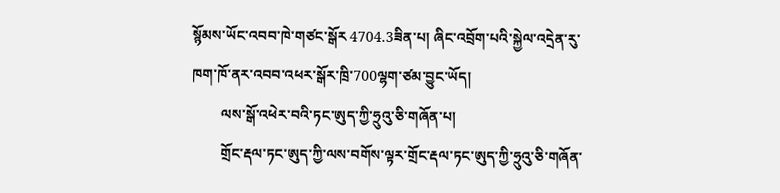སྙོམས་ཡོང་འབབ་ཁེ་གཙང་སྒོར 4704.3ཟིན་པ། ཞིང་འབྲོག་པའི་སྐྱེལ་འདྲེན་རུ་ཁག་ཁོ་ནར་འབབ་འཕར་སྒོར་ཁྲི་700ལྷག་ཙམ་བྱུང་ཡོད།
        ལས་སྒོ་འཕེར་བའི་ཏང་ཨུད་ཀྱི་ཧྲུའུ་ཅི་གཞོན་པ།
        གྲོང་རྡལ་ཏང་ཨུད་ཀྱི་ལས་བགོས་ལྟར་གྲོང་རྡལ་ཏང་ཨུད་ཀྱི་ཧྲུའུ་ཅི་གཞོན་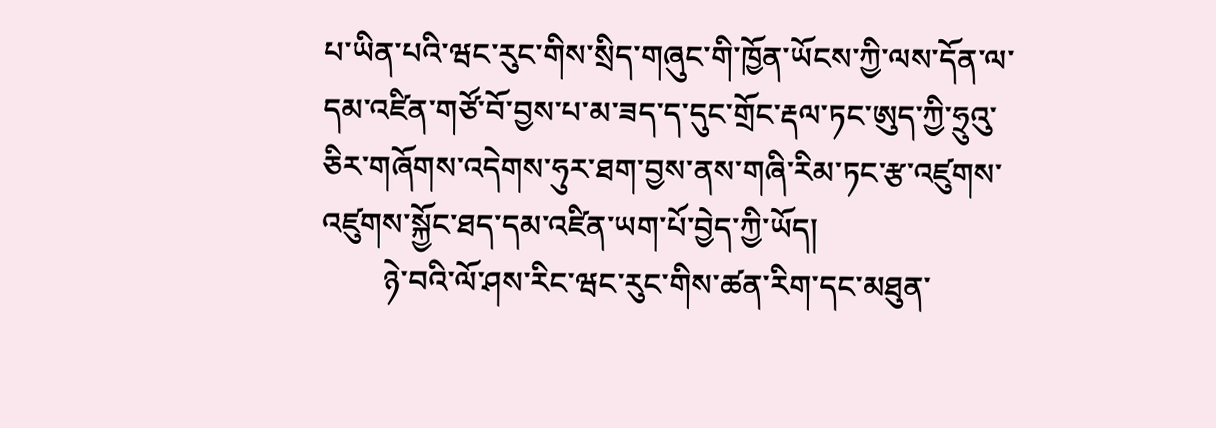པ་ཡིན་པའི་ཝང་རུང་གིས་སྲིད་གཞུང་གི་ཁྱོན་ཡོངས་ཀྱི་ལས་དོན་ལ་དམ་འཛིན་གཙོ་བོ་བྱས་པ་མ་ཟད་ད་དུང་གྲོང་རྡལ་ཏང་ཨུད་ཀྱི་ཧྲུའུ་ཅིར་གཞོགས་འདེགས་ཧུར་ཐག་བྱས་ནས་གཞི་རིམ་ཏང་རྩ་འཛུགས་འཛུགས་སྐྱོང་ཐད་དམ་འཛིན་ཡག་པོ་བྱེད་ཀྱི་ཡོད།
        ཉེ་བའི་ལོ་ཤས་རིང་ཝང་རུང་གིས་ཚན་རིག་དང་མཐུན་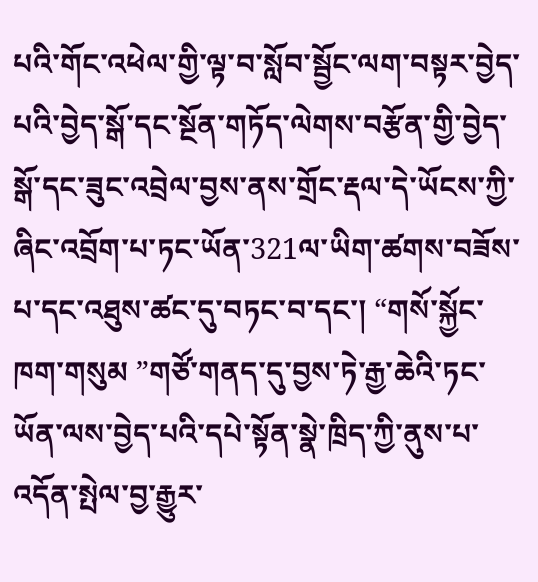པའི་གོང་འཕེལ་གྱི་ལྟ་བ་སློབ་སྦྱོང་ལག་བསྟར་བྱེད་པའི་བྱེད་སྒོ་དང་སྔོན་གཏོད་ལེགས་བརྩོན་གྱི་བྱེད་སྒོ་དང་ཟུང་འབྲེལ་བྱས་ནས་གྲོང་རྡལ་དེ་ཡོངས་ཀྱི་ཞིང་འབྲོག་པ་ཏང་ཡོན་321ལ་ཡིག་ཚགས་བཟོས་པ་དང་འཐུས་ཚང་དུ་བཏང་བ་དང་། “གསོ་སྐྱོང་ཁག་གསུམ ”གཙོ་གནད་དུ་བྱས་ཏེ་རྒྱ་ཆེའི་ཏང་ཡོན་ལས་བྱེད་པའི་དཔེ་སྟོན་སྣེ་ཁྲིད་ཀྱི་ནུས་པ་འདོན་སྤེལ་བྱ་རྒྱུར་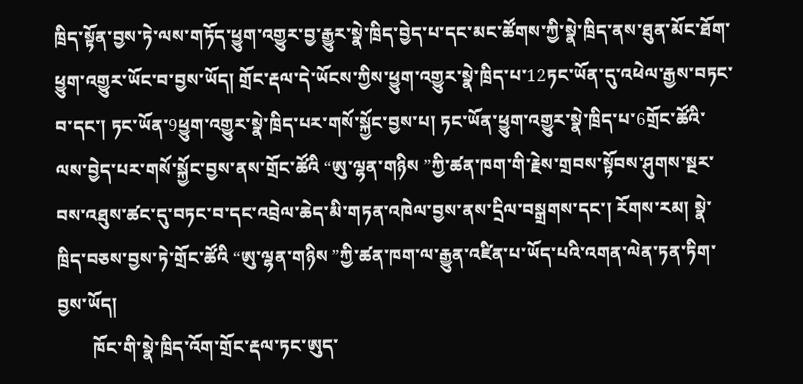ཁྲིད་སྟོན་བྱས་ཏེ་ལས་གཏོད་ཕྱུག་འགྱུར་བྱ་རྒྱུར་སྣེ་ཁྲིད་བྱེད་པ་དང་མང་ཚོགས་ཀྱི་སྣེ་ཁྲིད་ནས་ཐུན་མོང་ཐོག་ཕྱུག་འགྱུར་ཡོང་བ་བྱས་ཡོད། གྲོང་རྡལ་དེ་ཡོངས་ཀྱིས་ཕྱུག་འགྱུར་སྣེ་ཁྲིད་པ་12ཏང་ཡོན་དུ་འཕེལ་རྒྱས་བཏང་བ་དང་། ཏང་ཡོན་9ཕྱུག་འགྱུར་སྣེ་ཁྲིད་པར་གསོ་སྐྱོང་བྱས་པ། ཏང་ཡོན་ཕྱུག་འགྱུར་སྣེ་ཁྲིད་པ་6གྲོང་ཚོའི་ལས་བྱེད་པར་གསོ་སྐྱོང་བྱས་ནས་གྲོང་ཚོའི “ཨུ་ལྷན་གཉིས ”ཀྱི་ཚན་ཁག་གི་རྗེས་གྲབས་སྟོབས་ཤུགས་སྔར་བས་འཐུས་ཚང་དུ་བཏང་བ་དང་འབྲེལ་ཆེད་མི་གཏན་འཁེལ་བྱས་ནས་དྲིལ་བསྒྲགས་དང་། རོགས་རམ། སྣེ་ཁྲིད་བཅས་བྱས་ཏེ་གྲོང་ཚོའི “ཨུ་ལྷན་གཉིས ”ཀྱི་ཚན་ཁག་ལ་རྒྱུན་འཛིན་པ་ཡོད་པའི་འགན་ལེན་ཏན་ཏིག་བྱས་ཡོད།
        ཁོང་གི་སྣེ་ཁྲིད་འོག་གྲོང་རྡལ་ཏང་ཨུད་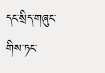དང་སྲིད་གཞུང་གིས་ཏང་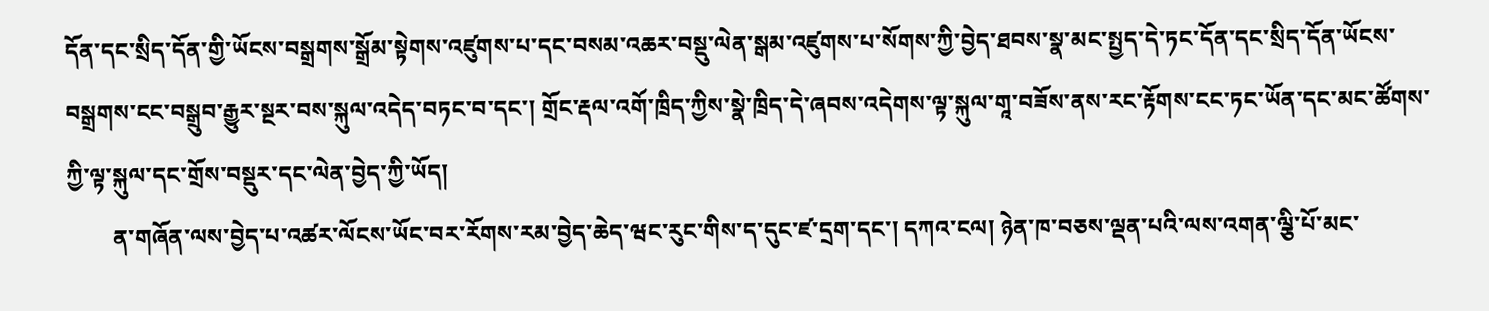དོན་དང་སྲིད་དོན་གྱི་ཡོངས་བསྒྲགས་སྒྲོམ་སྟེགས་འཛུགས་པ་དང་བསམ་འཆར་བསྡུ་ལེན་སྒམ་འཛུགས་པ་སོགས་ཀྱི་བྱེད་ཐབས་སྣ་མང་སྤྱད་དེ་ཏང་དོན་དང་སྲིད་དོན་ཡོངས་བསྒྲགས་ངང་བསྒྲུབ་རྒྱུར་སྔར་བས་སྐུལ་འདེད་བཏང་བ་དང་། གྲོང་རྡལ་འགོ་ཁྲིད་ཀྱིས་སྣེ་ཁྲིད་དེ་ཞབས་འདེགས་ལྟ་སྐུལ་གཱ་བཟོས་ནས་རང་རྟོགས་ངང་ཏང་ཡོན་དང་མང་ཚོགས་ཀྱི་ལྟ་སྐུལ་དང་གྲོས་བསྡུར་དང་ལེན་བྱེད་ཀྱི་ཡོད།
        ན་གཞོན་ལས་བྱེད་པ་འཚར་ལོངས་ཡོང་བར་རོགས་རམ་བྱེད་ཆེད་ཝང་རུང་གིས་ད་དུང་ཛ་དྲག་དང་། དཀའ་ངལ། ཉེན་ཁ་བཅས་ལྡན་པའི་ལས་འགན་ལྕི་པོ་མང་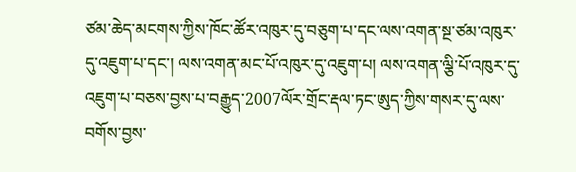ཙམ་ཆེད་མངགས་ཀྱིས་ཁོང་ཚོར་འཁུར་དུ་བཅུག་པ་དང་ལས་འགན་སྔ་ཙམ་འཁུར་དུ་འཇུག་པ་དང་། ལས་འགན་མང་པོ་འཁུར་དུ་འཇུག་པ། ལས་འགན་ལྕི་པོ་འཁུར་དུ་འཇུག་པ་བཅས་བྱས་པ་བརྒྱུད་2007ལོར་གྲོང་རྡལ་ཏང་ཨུད་ཀྱིས་གསར་དུ་ལས་བགོས་བྱས་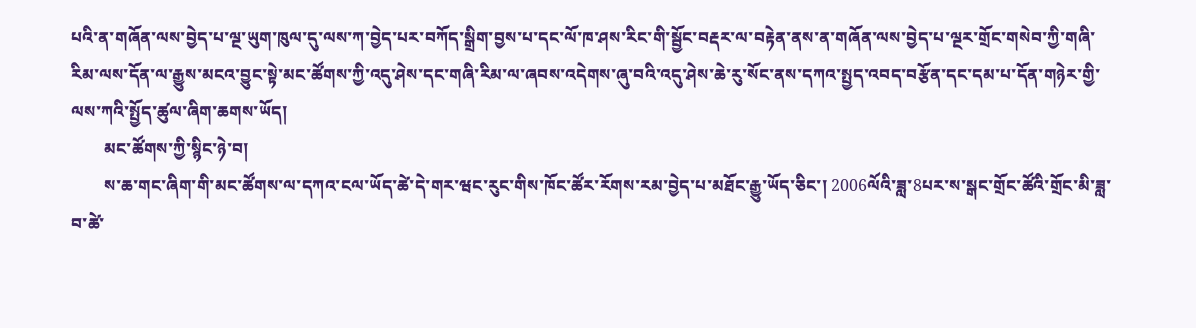པའི་ན་གཞོན་ལས་བྱེད་པ་ལྔ་ཡུག་ཁུལ་དུ་ལས་ཀ་བྱེད་པར་བཀོད་སྒྲིག་བྱས་པ་དང་ལོ་ཁ་ཤས་རིང་གི་སྦྱོང་བརྡར་ལ་བརྟེན་ནས་ན་གཞོན་ལས་བྱེད་པ་ལྔར་གྲོང་གསེབ་ཀྱི་གཞི་རིམ་ལས་དོན་ལ་རྒྱུས་མངའ་བྱུང་སྟེ་མང་ཚོགས་ཀྱི་འདུ་ཤེས་དང་གཞི་རིམ་ལ་ཞབས་འདེགས་ཞུ་བའི་འདུ་ཤེས་ཆེ་རུ་སོང་ནས་དཀའ་སྤྱད་འབད་བརྩོན་དང་དམ་པ་དོན་གཉེར་གྱི་ལས་ཀའི་སྤྱོད་ཚུལ་ཞིག་ཆགས་ཡོད།
        མང་ཚོགས་ཀྱི་སྙིང་ཉེ་བ།
        ས་ཆ་གང་ཞིག་གི་མང་ཚོགས་ལ་དཀའ་ངལ་ཡོད་ཚེ་དེ་གར་ཝང་རུང་གིས་ཁོང་ཚོར་རོགས་རམ་བྱེད་པ་མཐོང་རྒྱུ་ཡོད་ཅིང་། 2006ལོའི་ཟླ་8པར་ས་སྒང་གྲོང་ཚོའི་གྲོང་མི་ཟླ་བ་ཚེ་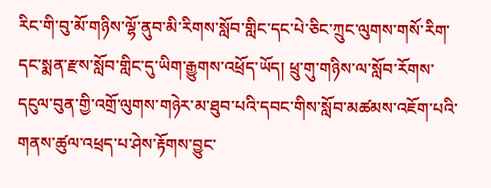རིང་གི་བུ་མོ་གཉིས་ལྷོ་ནུབ་མི་རིགས་སློབ་གླིང་དང་པེ་ཅིང་ཀྲུང་ལུགས་གསོ་རིག་དང་སྨན་རྫས་སློབ་གླིང་དུ་ཡིག་རྒྱུགས་འཕྲོད་ཡོད། ཕྲུ་གུ་གཉིས་ལ་སློབ་རོགས་དངུལ་བུན་གྱི་འགྲོ་ལུགས་གཉེར་མ་ཐུབ་པའི་དབང་གིས་སློབ་མཚམས་འཇོག་པའི་གནས་ཚུལ་འཕྲད་པ་ཤེས་རྟོགས་བྱུང་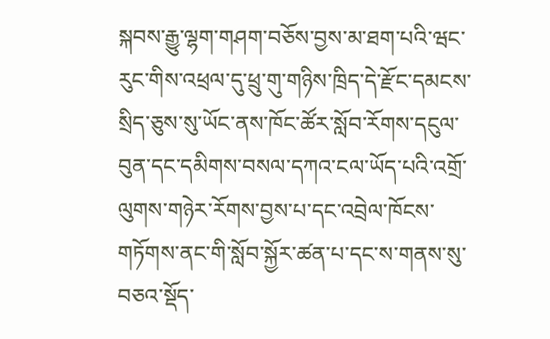སྐབས་རྒྱུ་ལྷག་གཤག་བཅོས་བྱས་མ་ཐག་པའི་ཝང་རུང་གིས་འཕྲལ་དུ་ཕྲུ་གུ་གཉིས་ཁྲིད་དེ་རྫོང་དམངས་སྲིད་ཅུས་སུ་ཡོང་ནས་ཁོང་ཚོར་སློབ་རོགས་དངུལ་བུན་དང་དམིགས་བསལ་དཀའ་ངལ་ཡོད་པའི་འགྲོ་ལུགས་གཉེར་རོགས་བྱས་པ་དང་འབྲེལ་ཁོངས་གཏོགས་ནང་གི་སློབ་སྐྱོར་ཚན་པ་དང་ས་གནས་སུ་བཅའ་སྡོད་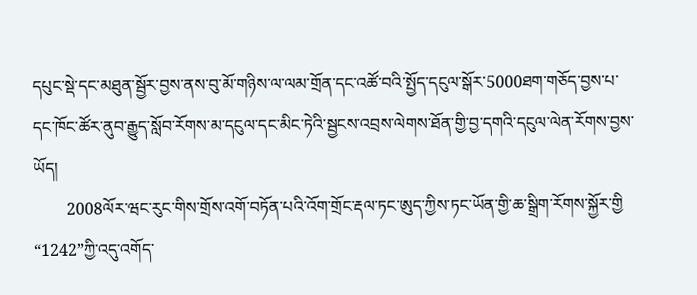དཔུང་སྡེ་དང་མཐུན་སྦྱོར་བྱས་ནས་བུ་མོ་གཉིས་ལ་ལམ་གྲོན་དང་འཚོ་བའི་སྤྱོད་དངུལ་སྒོར་5000ཐག་གཅོད་བྱས་པ་དང་ཁོང་ཚོར་ནུབ་རྒྱུད་སློབ་རོགས་མ་དངུལ་དང་མིང་ཏེའི་སྦྱངས་འབྲས་ལེགས་ཐོན་གྱི་བྱ་དགའི་དངུལ་ལེན་རོགས་བྱས་ཡོད།
        2008ལོར་ཝང་རུང་གིས་གྲོས་འགོ་བཏོན་པའི་འོག་གྲོང་རྡལ་ཏང་ཨུད་ཀྱིས་ཏང་ཡོན་གྱི་ཆ་སྒྲིག་རོགས་སྐྱོར་གྱི “1242”ཀྱི་འདུ་འགོད་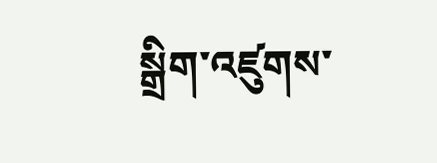སྒྲིག་འཛུགས་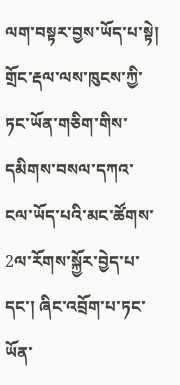ལག་བསྟར་བྱས་ཡོད་པ་སྟེ། གྲོང་རྡལ་ལས་ཁུངས་ཀྱི་ཏང་ཡོན་གཅིག་གིས་དམིགས་བསལ་དཀའ་ངལ་ཡོད་པའི་མང་ཚོགས་2ལ་རོགས་སྐྱོར་བྱེད་པ་དང་། ཞིང་འབྲོག་པ་ཏང་ཡོན་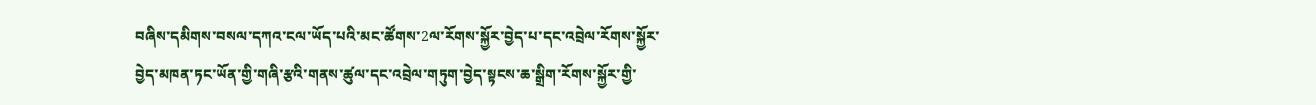བཞིས་དམིགས་བསལ་དཀའ་ངལ་ཡོད་པའི་མང་ཚོགས་2ལ་རོགས་སྐྱོར་བྱེད་པ་དང་འབྲེལ་རོགས་སྐྱོར་བྱེད་མཁན་ཏང་ཡོན་གྱི་གཞི་རྩའི་གནས་ཚུལ་དང་འབྲེལ་གཏུག་བྱེད་སྟངས་ཆ་སྒྲིག་རོགས་སྐྱོར་གྱི་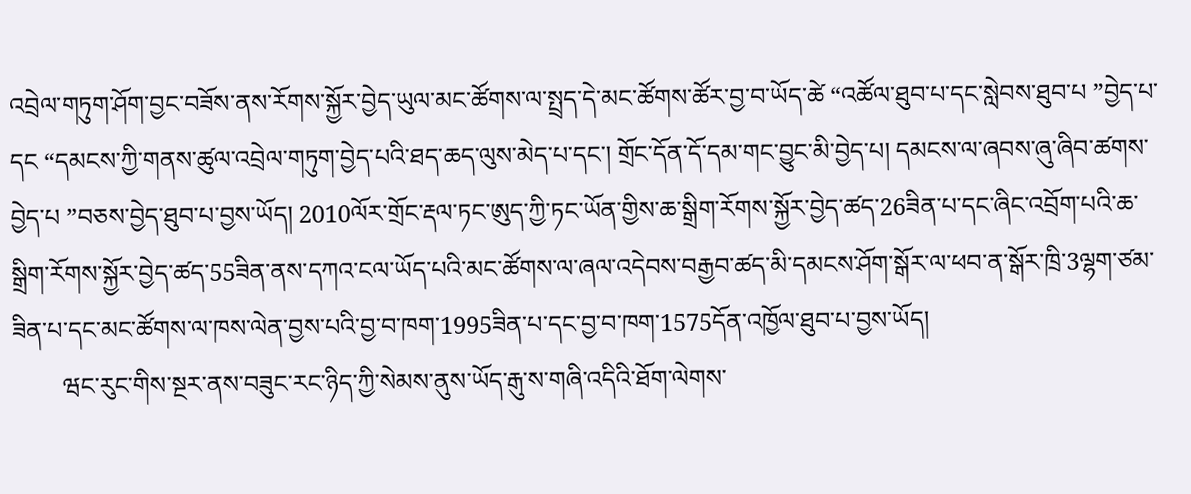འབྲེལ་གཏུག་ཤོག་བྱང་བཟོས་ནས་རོགས་སྐྱོར་བྱེད་ཡུལ་མང་ཚོགས་ལ་སྤྲད་དེ་མང་ཚོགས་ཚོར་བྱ་བ་ཡོད་ཚེ “འཚོལ་ཐུབ་པ་དང་སླེབས་ཐུབ་པ ”བྱེད་པ་དང “དམངས་ཀྱི་གནས་ཚུལ་འབྲེལ་གཏུག་བྱེད་པའི་ཐད་ཆད་ལུས་མེད་པ་དང་། གྲོང་དོན་དོ་དམ་གང་བྱུང་མི་བྱེད་པ། དམངས་ལ་ཞབས་ཞུ་ཞིབ་ཚགས་བྱེད་པ ”བཅས་བྱེད་ཐུབ་པ་བྱས་ཡོད། 2010ལོར་གྲོང་རྡལ་ཏང་ཨུད་ཀྱི་ཏང་ཡོན་གྱིས་ཆ་སྒྲིག་རོགས་སྐྱོར་བྱེད་ཚད་26ཟིན་པ་དང་ཞིང་འབྲོག་པའི་ཆ་སྒྲིག་རོགས་སྐྱོར་བྱེད་ཚད་55ཟིན་ནས་དཀའ་ངལ་ཡོད་པའི་མང་ཚོགས་ལ་ཞལ་འདེབས་བརྒྱབ་ཚད་མི་དམངས་ཤོག་སྒོར་ལ་ཕབ་ན་སྒོར་ཁྲི་3ལྷག་ཙམ་ཟིན་པ་དང་མང་ཚོགས་ལ་ཁས་ལེན་བྱས་པའི་བྱ་བ་ཁག་1995ཟིན་པ་དང་བྱ་བ་ཁག་1575དོན་འཁྱོལ་ཐུབ་པ་བྱས་ཡོད།
        ཝང་རུང་གིས་སྔར་ནས་བཟུང་རང་ཉིད་ཀྱི་སེམས་ནུས་ཡོད་རྒུ་ས་གཞི་འདིའི་ཐོག་ལེགས་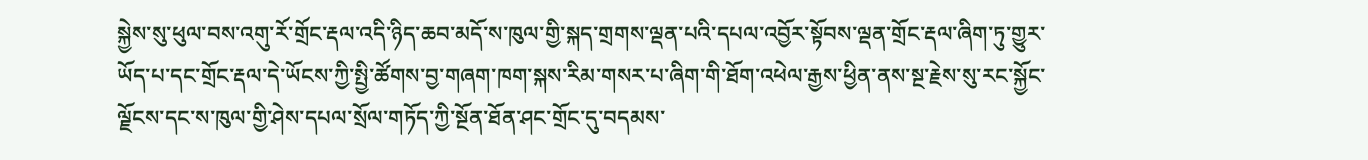སྐྱེས་སུ་ཕུལ་བས་འགུ་རོ་གྲོང་རྡལ་འདི་ཉིད་ཆབ་མདོ་ས་ཁུལ་གྱི་སྐད་གྲགས་ལྡན་པའི་དཔལ་འབྱོར་སྟོབས་ལྡན་གྲོང་རྡལ་ཞིག་ཏུ་གྱུར་ཡོད་པ་དང་གྲོང་རྡལ་དེ་ཡོངས་ཀྱི་སྤྱི་ཚོགས་བྱ་གཞག་ཁག་སྐས་རིམ་གསར་པ་ཞིག་གི་ཐོག་འཕེལ་རྒྱས་ཕྱིན་ནས་སྔ་རྗེས་སུ་རང་སྐྱོང་ལྗོངས་དང་ས་ཁུལ་གྱི་ཤེས་དཔལ་སྲོལ་གཏོད་ཀྱི་སྔོན་ཐོན་ཤང་གྲོང་དུ་བདམས་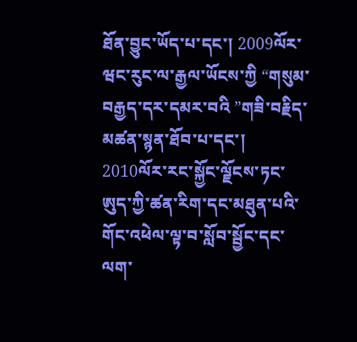ཐོན་བྱུང་ཡོད་པ་དང་། 2009ལོར་ཝང་རུང་ལ་རྒྱལ་ཡོངས་ཀྱི “གསུམ་བརྒྱད་དར་དམར་བའི ”གཟི་བརྗིད་མཚན་སྙན་ཐོབ་པ་དང་། 2010ལོར་རང་སྐྱོང་ལྗོངས་ཏང་ཨུད་ཀྱི་ཚན་རིག་དང་མཐུན་པའི་གོང་འཕེལ་ལྟ་བ་སློབ་སྦྱོང་དང་ལག་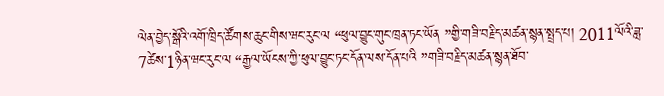ལེན་བྱེད་སྒོའི་འགོ་ཁྲིད་ཚོགས་ཆུང་གིས་ཝང་རུང་ལ “ཕུལ་བྱུང་གུང་ཁྲན་ཏང་ཡོན ”གྱི་གཟི་བརྗིད་མཚན་སྙན་སྤྲད་པ། 2011ལོའི་ཟླ་7ཚེས་1ཉིན་ཝང་རུང་ལ “རྒྱལ་ཡོངས་ཀྱི་ཕུལ་བྱུང་ཏང་དོན་ལས་དོན་པའི ”གཟི་བརྗིད་མཚན་སྙན་ཐོབ་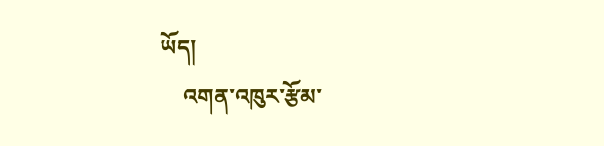ཡོད།
    འགན་འཁུར་རྩོམ་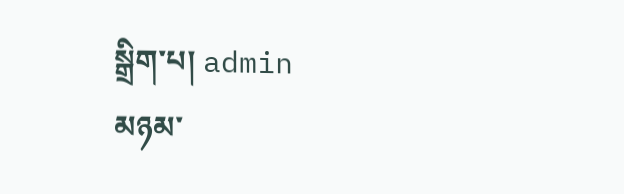སྒྲིག་པ། admin
མཉམ་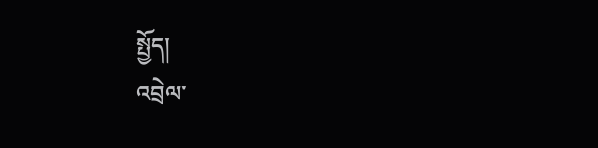སྤྱོད།
འབྲེལ་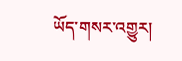ཡོད་གསར་འགྱུར།